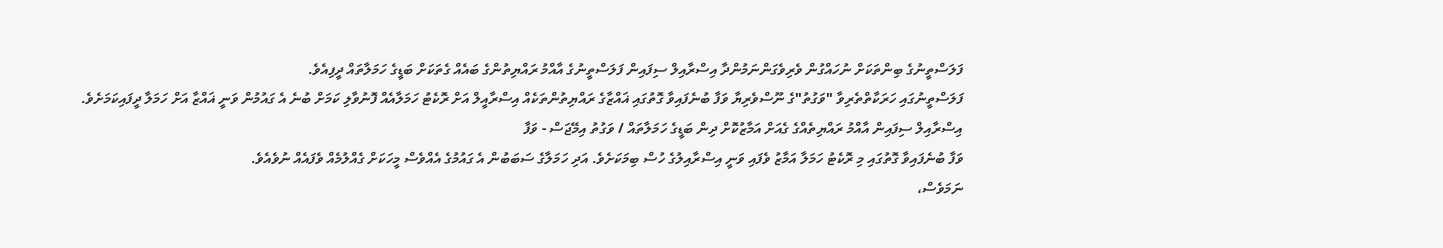ފަލަސްތީނުގެ ބިންތަކަށް ނުހައްގުން ވެރިވެގަންނަމުންދާ އިސްރާއިލް ސިފައިން ފަލަސްތީނުގެ އާއްމު ރައްޔިތުންގެ ބައެއް ގެތަކަށް ބަޑީގެ ހަމަލާތައް ދީފިއެވެ.
ފަލަސްތީނުގައި ހަރަކާތްތެރިވާ "ވަގުތު"ގެ ނޫސްވެރިޔާ ވަފާ ބުނެފައިވާ ގޮތުގައި ޣައްޒާގެ ރައްޔިތުންތަކެއް އިސްރާއީލް އަށް ރޮކެޓު ހަމަލާއެއް ފޮނުވާލި ކަމަށް ބުނެ އެ ގައުމުން ވަނީ ޣައްޒާ އަށް ހަމަލާ ދީފައިކަމަށެވެ.
އިސްރާއިލް ސިފައިން އާއްމު ރައްޔިތެއްގެ ގެއަށް އަމާޒުކޮށް ދިން ބަޑީގެ ހަމަލާތައް / ވަގުތު އިމޭޖަސް - ވަފާ
ވަފާ ބުނެފައިވާ ގޮތުގައި މި ރޮކެޓު ހަމަލާ އަމާޒު ވެފައި ވަނީ އިސްރާއިލުގެ ހުސް ބިމަކަށެވެ. އަދި ހަމަލާގެ ސަބަބުން އެ ގައުމުގެ އެއްވެސް މީހަކަށް ގެއްލުމެއް ވެފައެއް ނުވެއެވެ.
ނަމަވެސް،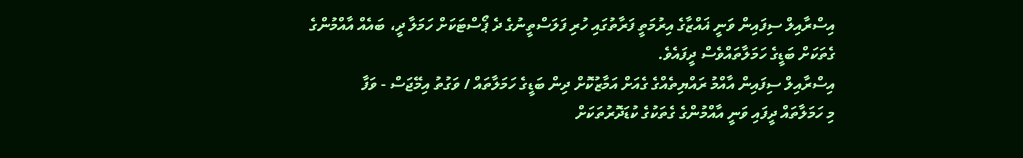އިސްރާއިލް ސިފައިން ވަނީ ޣައްޒާގެ އިރުމަތީ ފަރާތުގައި ހުރި ފަލަސްތީނުގެ ދެ ޕޯސްޓަކަށް ހަމަލާ ދީ، ބައެއް އާއްމުންގެ ގެތަކަށް ބަޑީގެ ހަމަލާތައްވެސް ދީފައެވެ.
އިސްރާއިލް ސިފައިން އާއްމު ރައްޔިތެއްގެ ގެއަށް އަމާޒުކޮށް ދިން ބަޑީގެ ހަމަލާތައް / ވަގުތު އިމޭޖަސް - ވަފާ
މި ހަމަލާތައް ދީފައި ވަނީ އާއްމުންގެ ގެތަކުގެ ކުޑަދޮރުތަކަށް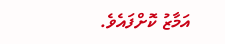އަމާޒު ކޮށްފައެވެ.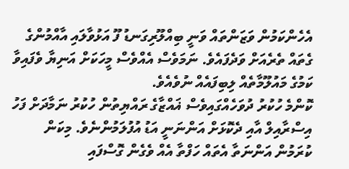އެހެންކަމުން ވަޒަންތައް ވަނީ ބިއްލޫރިގަނޑު ފޫ އަޅުވާލައި އާއްމުންގެ ގެތައް ތެރެއަށް ވަދެފައެވެ. ނަމަވެސް އެއްވެސް މީހަކަށް އަނިޔާ ވެފައިވާ ކަމުގެ މައުލޫމާތެއް ލިބިފައެއް ނުވެއެވެ.
ކޮންމެ ހުކުރު ދުވަހެއްގައިވެސް ޣައްޒާގެ ރައްޔިތުން ހުކުރު ނަމާދަށް ފަހު އިސްރާއިލް އާއި ދެކޮޅަށް އަންނަނީ އަޑު އުފުލަމުންނެވެ. މިކަން ކުރަމުން އަންނަތާ އެތައް ހަފްތާ އެއް ވެގެން ގޮސްފައި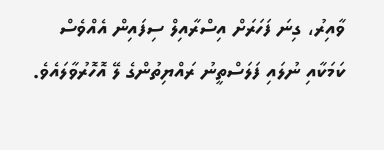ވާއިރު، ގިނަ ފަހަރަށް އިސްރާއިލް ސިފައިން އެއްވެސް ކަމަކާއި ނުލައި ފަލަސްތީނު ރައްޔިތުންގެ ލޭ އޮހޮރުވާލައެވެ.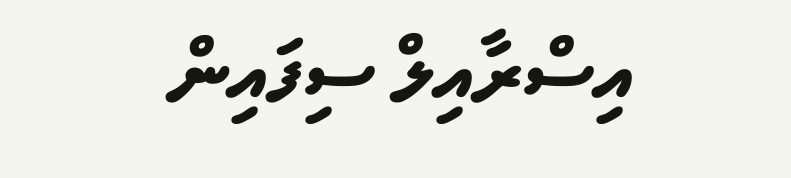އިސްރާއިލް ސިފައިން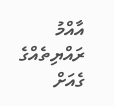އާއްމު ރައްޔިތެއްގެ ގެއަށް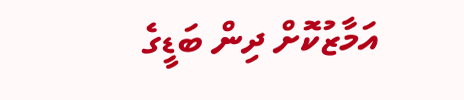އަމާޒުކޮށް ދިން ބަޑީގެ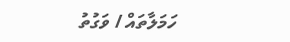ހަމަލާތައް / ވަގުތު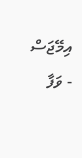އިމޭޖަސް - ވަފާ